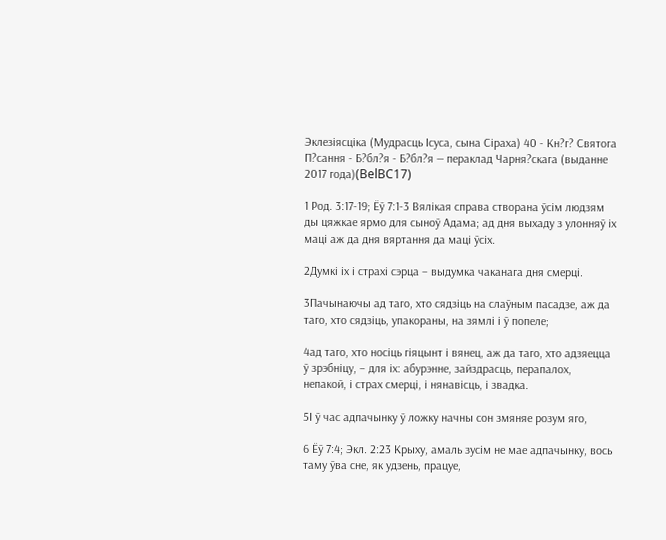Эклезіясціка (Мудрасць Ісуса, сына Сіраха) 40 - Кн?г? Святога П?сання - Б?бл?я - Б?бл?я — пераклад Чарня?скага (выданне 2017 года)(BelBC17)

1 Род. 3:17-19; Ёў 7:1-3 Вялікая справа створана ўсім людзям ды цяжкае ярмо для сыноў Адама; ад дня выхаду з улонняў іх маці аж да дня вяртання да маці ўсіх.

2Думкі іх і страхі сэрца – выдумка чаканага дня смерці.

3Пачынаючы ад таго, хто сядзіць на слаўным пасадзе, аж да таго, хто сядзіць, упакораны, на зямлі і ў попеле;

4ад таго, хто носіць гіяцынт і вянец, аж да таго, хто адзяецца ў зрэбніцу, – для іх: абурэнне, зайздрасць, перапалох, непакой, і страх смерці, і нянавісць, і звадка.

5І ў час адпачынку ў ложку начны сон змяняе розум яго,

6 Ёў 7:4; Экл. 2:23 Крыху, амаль зусім не мае адпачынку, вось таму ўва сне, як удзень, працуе,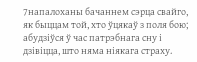7напалоханы бачаннем сэрца свайго, як быццам той, хто ўцякаў з поля бою; абудзіўся ў час патрэбнага сну і дзівіцца, што няма ніякага страху.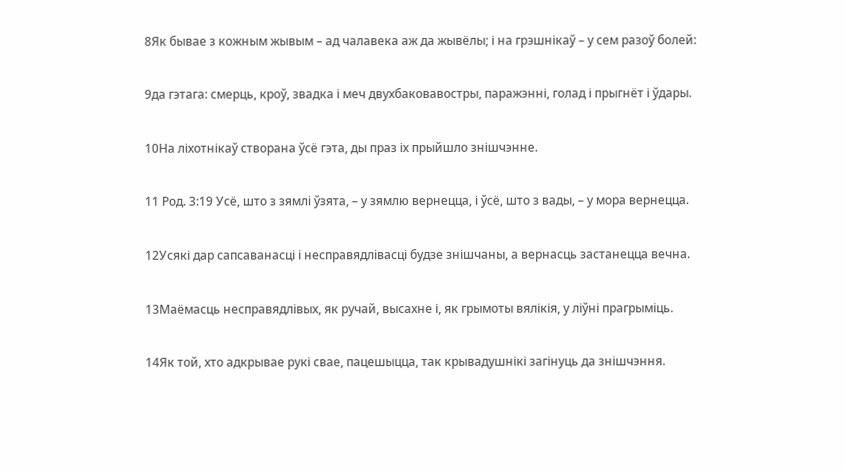8Як бывае з кожным жывым – ад чалавека аж да жывёлы; і на грэшнікаў – у сем разоў болей:

9да гэтага: смерць, кроў, звадка і меч двухбаковавостры, паражэнні, голад і прыгнёт і ўдары.

10На ліхотнікаў створана ўсё гэта, ды праз іх прыйшло знішчэнне.

11 Род. 3:19 Усё, што з зямлі ўзята, – у зямлю вернецца, і ўсё, што з вады, – у мора вернецца.

12Усякі дар сапсаванасці і несправядлівасці будзе знішчаны, а вернасць застанецца вечна.

13Маёмасць несправядлівых, як ручай, высахне і, як грымоты вялікія, у ліўні прагрыміць.

14Як той, хто адкрывае рукі свае, пацешыцца, так крывадушнікі загінуць да знішчэння.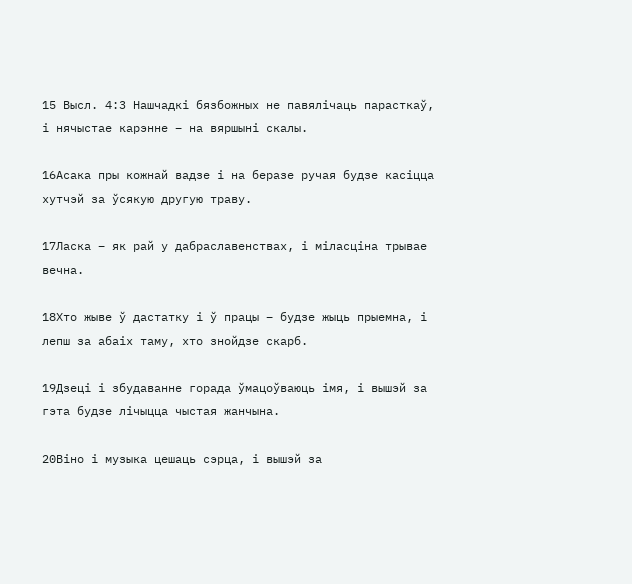15 Высл. 4:3 Нашчадкі бязбожных не павялічаць парасткаў, і нячыстае карэнне – на вяршыні скалы.

16Асака пры кожнай вадзе і на беразе ручая будзе касіцца хутчэй за ўсякую другую траву.

17Ласка – як рай у дабраславенствах, і міласціна трывае вечна.

18Хто жыве ў дастатку і ў працы – будзе жыць прыемна, і лепш за абаіх таму, хто знойдзе скарб.

19Дзеці і збудаванне горада ўмацоўваюць імя, і вышэй за гэта будзе лічыцца чыстая жанчына.

20Віно і музыка цешаць сэрца, і вышэй за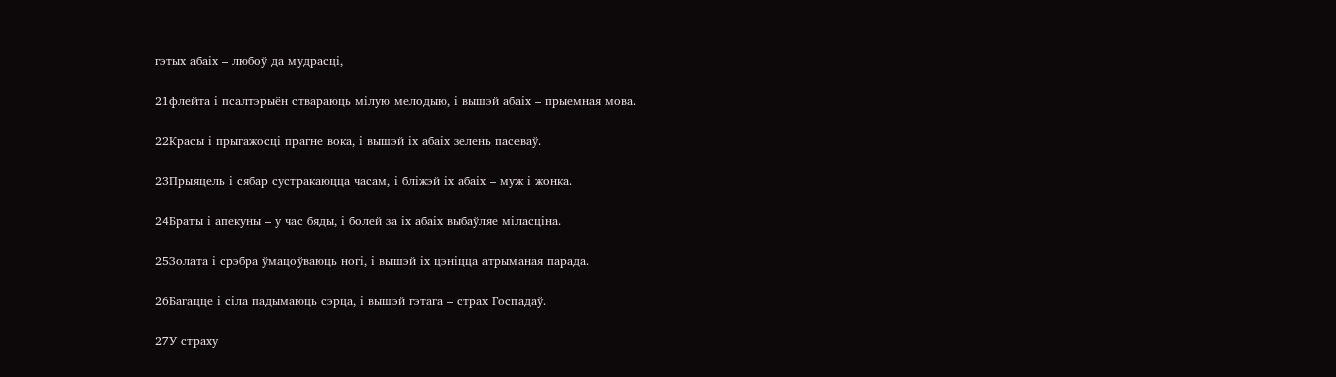гэтых абаіх – любоў да мудрасці,

21флейта і псалтэрыён ствараюць мілую мелодыю, і вышэй абаіх – прыемная мова.

22Красы і прыгажосці прагне вока, і вышэй іх абаіх зелень пасеваў.

23Прыяцель і сябар сустракаюцца часам, і бліжэй іх абаіх – муж і жонка.

24Браты і апекуны – у час бяды, і болей за іх абаіх выбаўляе міласціна.

25Золата і срэбра ўмацоўваюць ногі, і вышэй іх цэніцца атрыманая парада.

26Багацце і сіла падымаюць сэрца, і вышэй гэтага – страх Госпадаў.

27У страху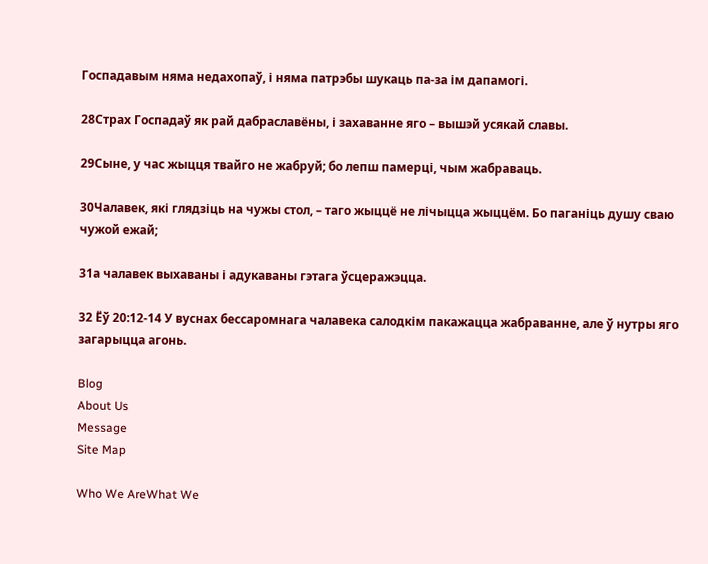Госпадавым няма недахопаў, і няма патрэбы шукаць па-за ім дапамогі.

28Страх Госпадаў як рай дабраславёны, і захаванне яго – вышэй усякай славы.

29Сыне, у час жыцця твайго не жабруй; бо лепш памерці, чым жабраваць.

30Чалавек, які глядзіць на чужы стол, – таго жыццё не лічыцца жыццём. Бо паганіць душу сваю чужой ежай;

31а чалавек выхаваны і адукаваны гэтага ўсцеражэцца.

32 Ёў 20:12-14 У вуснах бессаромнага чалавека салодкім пакажацца жабраванне, але ў нутры яго загарыцца агонь.

Blog
About Us
Message
Site Map

Who We AreWhat We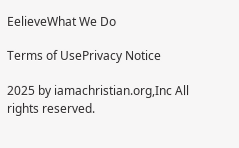EelieveWhat We Do

Terms of UsePrivacy Notice

2025 by iamachristian.org,Inc All rights reserved.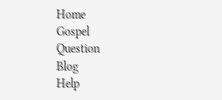Home
Gospel
Question
Blog
Help